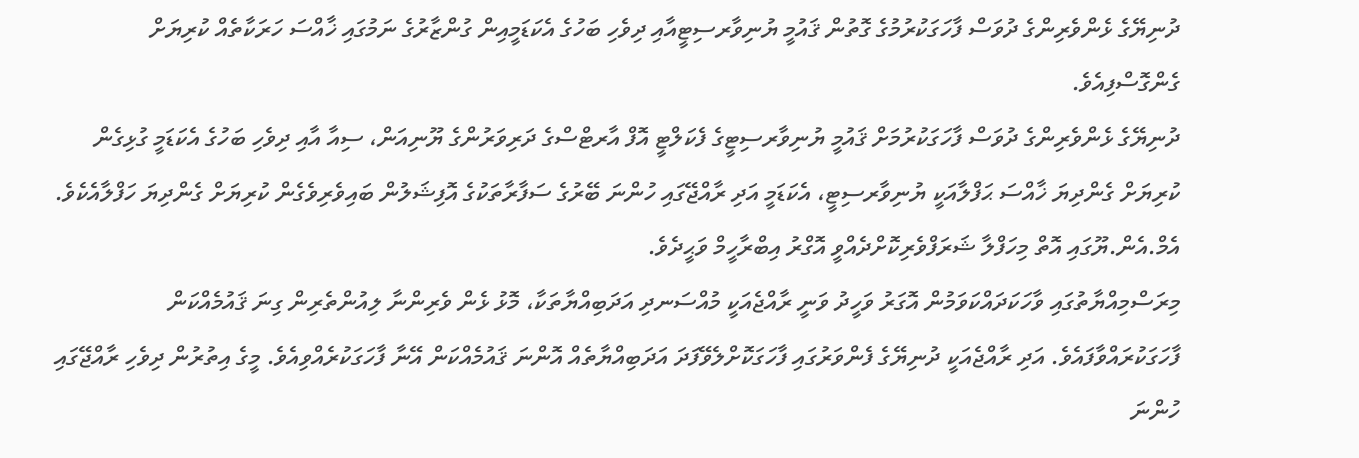ދުނިޔޭގެ ޅެންވެރިންގެ ދުވަސް ފާހަގަކުރުމުގެ ގޮތުން ޤައުމީ ޔުނިވާރސިޓީއާއި ދިވެހި ބަހުގެ އެކަޑަމީއިން ގުންޒާރުގެ ނަމުގައި ޚާއްސަ ހަރަކާތެއް ކުރިޔަށް ގެންގޮސްފިއެވެ.
ދުނިޔޭގެ ޅެންވެރިންގެ ދުވަސް ފާހަގަކުރުމަށް ޤައުމީ ޔުނިވާރސިޓީގެ ފެކަލްޓީ އޮފް އާރޓްސްގެ ދަރިވަރުންގެ ޔޫނިއަން، ސިއާ އާއި ދިވެހި ބަހުގެ އެކަޑަމީ ގުޅިގެން ކުރިޔަށް ގެންދިޔަ ޚާއްސަ ޙަފްލާއަކީ ޔުނިވާރސިޓީ، އެކަޑަމީ އަދި ރާއްޖޭގައި ހުންނަ ބޭރުގެ ސަފާރާތަކުގެ އޮފިޝަލުން ބައިވެރިވެގެން ކުރިޔަށް ގެންދިޔަ ހަފްލާއެކެވެ. އެމް.އެން.ޔޫގައި އޮތް މިހަފްލާ ޝަރަފްވެރިކޮށްދެއްވީ އޮގްރު އިބްރާހީމް ވަޙީދެވެ.
މިރަސްމިއްޔާތުގައި ވާހަކަދައްކަވަމުން އޮގަރު ވަހީދު ވަނީ ރާއްޖެއަކީ މުއްސަނދި އަދަބިއްޔާތަކާ، މޮޅު ޅެން ވެރިންނާ ލިއުންތެރިން ގިނަ ޤައުމެއްކަން ފާހަގަކުރައްވާފައެވެ. އަދި ރާއްޖެއަކީ ދުނިޔޭގެ ފެންވަރުގައި ފާހަގަކޮށްލެވޭފަދަ އަދަބިއްޔާތެއް އޮންނަ ޤައުމެއްކަން އޭނާ ފާހަގަކުރެއްވިއެވެ. މީގެ އިތުރުން ދިވެހި ރާއްޖޭގައި ހުންނަ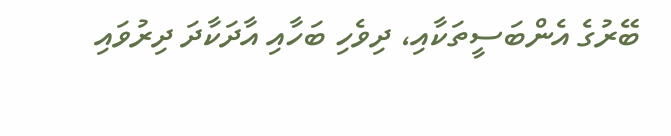ބޭރުގެ އެންބަސީތަކާއި، ދިވެހި ބަހާއި އާދަކާދަ ދިރުވައި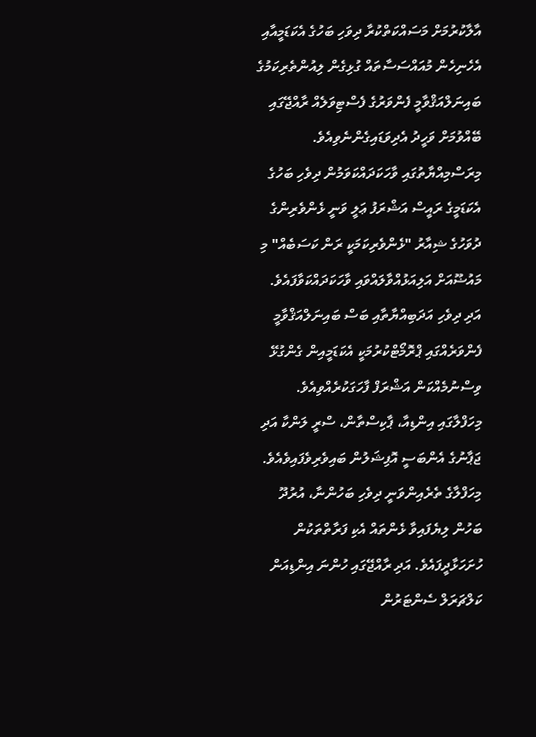އާލާކުރުމަށް މަސައްކަތްކުރާ ދިވަހި ބަހުގެ އެކަޑަމީއާއި އެހެނިހެން މުއައްސަސާތައް ގުޅިގެން ލިއުންތެރިކަމުގެ ބައިނަލްއަޤްވާމީ ފެންވަރުގެ ފެސްޓިވަލެއް ރާއްޖޭގައި ބޭއްވުމަށް ވަހީދު އެދިވަޑައިގެންނެވިއެވެ.
މިރަސްމިއްޔާތުގައި ވާހަކަދައްކަވަމުން ދިވެހި ބަހުގެ އެކަޑަމީގެ ރައީސް އަޝްރަފު ޢަލީ ވަނީ ޅެންވެރިންގެ ދުވަހުގެ ޝިއާރު "ޅެންވެރިކަމަކީ ރަން ކަސަބެއް" މި މައުޟޫއަށް އަލިއަޅުއްވާލައްވައި ވާހަކަދައްކަވާފައެވެ. އަދި ދިވެހި އަދަބިއްޔާތާއި ބަސް ބައިނަލްއަޤްވާމީ ފެންވަރެއްގައި ޕްރޮމޯޓްކުރުމަކީ އެކަޑަމީއިން ގެންގުޅޭ ވިސްނުމެއްކަން އަޝްރަފް ފާހަގަކުރެއްވިއެވެ.
މިހަފްލާގައި އިންޑިއާ، ޕާކިސްތާން، ސްރީ ލަންކާ އަދި ޖަޕާނުގެ އެންބަސީ އޮފިޝަލުން ބައިވެރިވެފައިވެއެވެ. މިހަފްލާގެ ތެރެއިންވަނީ ދިވެހި ބަހުންނާ، އުރުދޫ ބަހުން ލިޔެފައިވާ ޅެންތައް އެކި ފަރާތްތަކުން ހުށަހަޅާދީފައެވެ. އަދި ރާއްޖޭގައި ހުންނަ އިންޑިއަން ކަލްޗަރަލް ސެންޓަރުން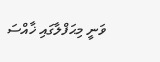ވަނީ މިޙަފްލާގައި ޚާއްސަ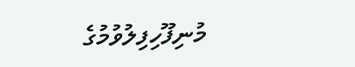މުނިފޫހިފިލުވުމުގެ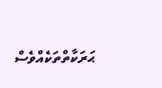ޙަރަކާތްތަކެއްވެސް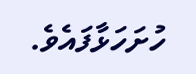ހުށަހަޅާފައެވެ.